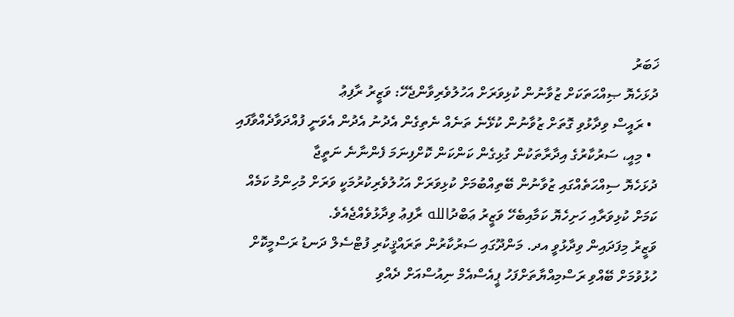ޚަބަރު
ދުޅަހެޔޮ ޞިއްޙަތަކަށް ޒުވާނުން ކުޅިވަރަށް އަހުލުވެރިވާންޖެހޭ: ވަޒީރު ރާފިޢު
  • ރައީސް ވިދާޅުވި ގޮތަށް ޒުވާނުން ކުޅޭނެ ތަނެއް ނެތިގެން އެދުނު އެދުން އެވަނީ ފުއްދަވާދެއްވާފައި
  • މިއީ، ސަރުކާރުގެ އިދާރާތަކުން ގުޅިގެން ކަންކަން ކޮށްފިނަމަ ފެންނާނެ ނަތީޖާ
ދުޅަހެޔޮ ސިއްޙަތެއްގައި ޒުވާނުން ބޭތިއްބުމަށް ކުޅިވަރަށް އަހުލުވެރިކުރުމަކީ ވަރަށް މުހިންމު ކަމެއް ކަމަށް ކުޅިވަރާއި ހަށިހެޔޮ ކަމާއިބެހޭ ވަޒީރު ޢަބްދުالله ރާފިޢު ވިދާޅުވެއްޖެއެވެ.
ވަޒީރު މިފަދައިން ވިދާޅުވީ އދ. މަންދޫގައި ސަރުކާރުން ތަރައްޤީކުރި ފުޓްސެލް ދަނޑު ރަސްމީކޮށް ހުޅުވުމަށް ބޭއްވި ރަސްމިއްޔާތަށްފަހު ޕީއެސްއެމް ނިއުސްއަށް ދެއްވި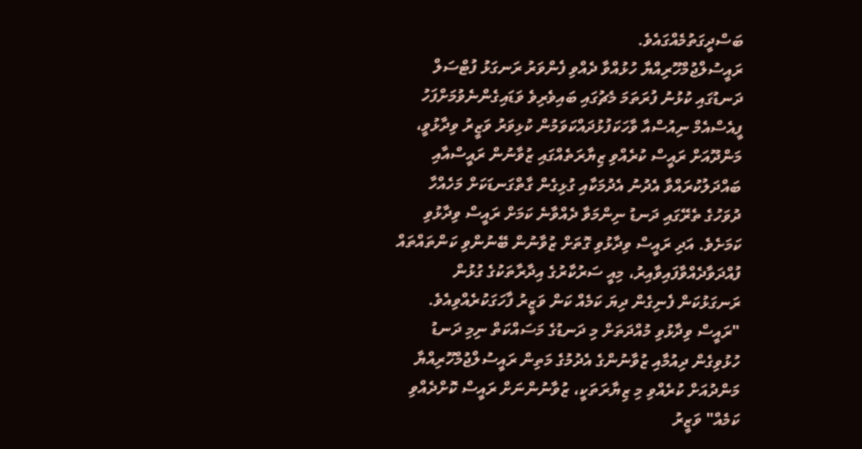ބަސްދީގަތުމެއްގައެވެ.
ރައީސުލްޖުމްހޫރިއްޔާ ހުޅުއްވާ ދެއްވި ފެންވަރު ރަނގަޅު ފުޓްސަލް ދަނޑުގައި ކުޅުނު ފުރަތަމަ މެޗުގައި ބައިވެރިވެ ވަޑައިގެންނެވުމަށްފަހު ފީއެސްއެމް ނިއުސްއާ ވާހަކަފުޅުދައްކަވަމުން ކުޅިވަރު ވަޒީރު ވިދާޅުވީ، މަންދޫއަށް ރައީސް ކުރެއްވި ޒިޔާރަތެއްގައި ޒުވާނުން ރައީސްއާއި ބައްދަލުކުރައްވާ އެދުނު އެދުމަކާއި ގުޅިގެން ގާތްގަނޑަކަށް މަހެއްހާ ދުވަހުގެ ތެރޭގައި ދަނޑު ނިންމަވާ ދެއްވާނެ ކަމަށް ރައީސް ވިދާޅުވި ކަމަށެވެ. އަދި ރައީސް ވިދާޅުވި ގޮތަށް ޒުވާނުން ބޭނުންވި ކަންތައްތައް ފުއްދަވާދެއްވާފައިވާއިރު، މިއީ ސަރުކާރުގެ އިދާރާތަކުގެ ގުޅުން ރަނގަޅުކަން ފެނިގެން ދިޔަ ކަމެއް ކަން ވަޒީރު ފާހަގަކުރެއްވިއެވެ.
"ރައީސް ވިދާޅުވި މުއްދަތަށް މި ދަނޑުގެ މަސައްކަތް ނިމި ދަނޑު ހުޅުވިގެން ދިއުމާއި ޒުވާނުންގެ އެދުމުގެ މަތިން ރައީސުލްޖުމްހޫރިއްޔާ މަންދުއަށް ކުރެއްވި މި ޒިޔާރަތަކީ، ޒުވާނުންނަށް ރައީސް ކޮށްދެއްވި ކަމެއް" ވަޒީރު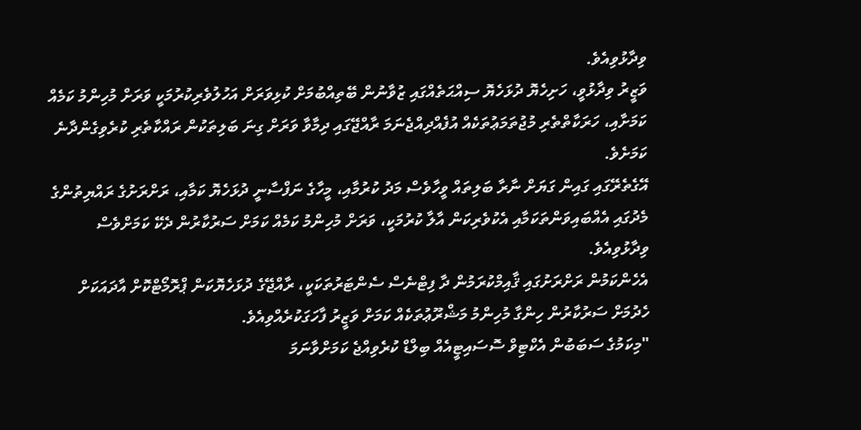ވިދާޅުވިއެވެ.
ވަޒީރު ވިދާޅުވީ، ހަށިހެޔޮ ދުޅަހެޔޮ ސިއްޙަތެއްގައި ޒުވާނުން ބޭތިއްބުމަށް ކުޅިވަރަށް އަހުލުވެރިކުރުމަކީ ވަރަށް މުހިންމު ކަމެއް ކަމަށާއި، ހަރަކާތްތެރި މުޖުތަމަޢުތަކެއް އުފެއްދިއްޖެނަމަ ރާއްޖޭގައި ދިމާވާ ވަރަށް ގިނަ ބަލިތަކުން ރައްކާތެރި ކުރެވިގެންދާނެ ކަމަށެވެ.
އޭގެތެރޭގައި ގައިން ގަޔަށް ނާރާ ބަލިތައް ވީހާވެސް މަދު ކުރުމާއި، މީހާގެ ނަފްސާނީ ދުޅަހެޔޮ ކަމާއި، ރަށްރަށުގެ ރައްޔިތުންގެ މެދުގައި އެއްބައިވަންތަކަމާއި އެކުވެރިކަން އާލާ ކުރުމަކީ، ވަރަށް މުހިންމު ކަމެއް ކަމަށް ސަރުކާރުން ދެކޭ ކަމަށްވެސް ވިދާޅުވިއެވެ.
އެހެންކަމުން ރަށްރަށުގައި ޤާއިމްކުރަމުން ދާ ފިޓްނެސް ސެންޓަރުތަކަކީ، ރާއްޖޭގެ ދުޅަހެޔޮކަން ޕްރޮމޯޓްކޮށް އާދައަކަށް ހެދުމަށް ސަރުކާރުން ހިންގާ މުހިންމު މަޝްރޫޢުތަކެއް ކަމަށް ވަޒީރު ފާހަގަކުރެއްވިއެވެ.
"މިކަމުގެ ސަބަބުން އެކްޓިވް ސޮސައިޓީއެއް ބިލްޑް ކުރެވިއްޖެ ކަމަށްވާނަމަ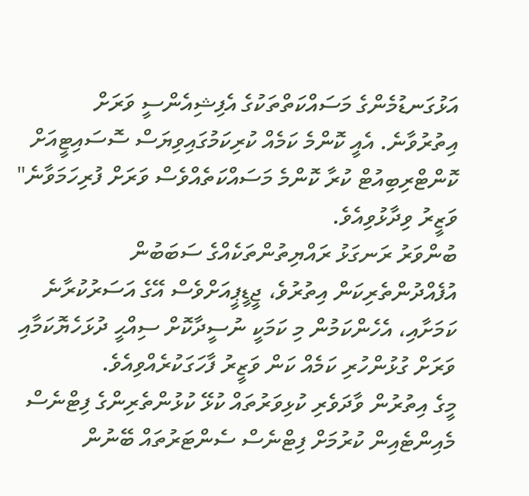އަޅުގަނޑުމެންގެ މަސައްކަތްތަކުގެ އެފިޝިއެންސީ ވަރަށް އިތުރުވާނެ. އެއީ ކޮންމެ ކަމެއް ކުރިކަމުގައިވިޔަސް ސޮސައިޓީއަށް ކޮންޓްރިބިއުޓް ކުރާ ކޮންމެ މަސައްކަތެއްވެސް ވަރަށް ފުރިހަމަވާނެ" ވަޒީރު ވިދާޅުވިއެވެ.
ބުންވަރު ރަނގަޅު ރައްޔިތުންތަކެއްގެ ސަބަބުން އުފެއްދުންތެރިކަން އިތުރުވެ، ޖީޑީޕީއަށްވެސް އޭގެ އަސަރުކުރާނެ ކަމަށާއި، އެހެންކަމުން މި ކަމަކީ ނުސީދާކޮށް ސިއްޙީ ދުޅަހެޔޮކަމާއި ވަރަށް ގުޅުންހުރި ކަމެއް ކަން ވަޒީރު ފާހަގަކުރެއްވިއެވެ.
މީގެ އިތުރުން ވާދަވެރި ކުޅިވަރުތައް ކުޅޭ ކުޅުންތެރިންގެ ފިޓްނެސް މެއިންޓެއިން ކުރުމަށް ފިޓްނެސް ސެންޓަރުތައް ބޭނުން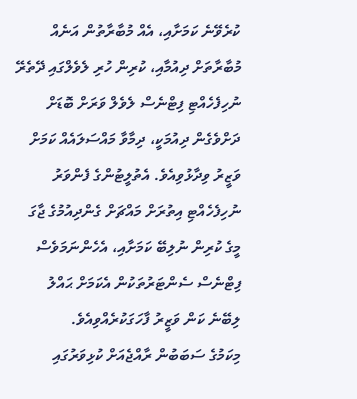ކުރެވޭނެ ކަމަށާއި، އެއް މުބާރާތުން އަނެއް މުބާރާތަށް ދިއުމާއި، ކުރިން ހުރި ލެވެލްގައި ދޭތެރޭ ނުހިފެހެއްޓި ފިޓްނެސް ލެވެލް ވަރަށް ބޮޑަށް ދަށްވެގެން ދިއުމަކީ، ދިމާވާ މައްސަލައެއް ކަމަށް ވަޒީރު ވިދާޅުވިއެވެ. އެތުލީޓުންގެ ފެންވަރު ނުހިފެހެއްޓި އިތުރަށް މައްޗަށް ގެންދިއުމުގެ ޖާގަ މީގެ ކުރިން ނުލިބޭ ކަމަށާއި، އެހެންނަމަވެސް ފިޓްނެސް ސެންޓަރުތަކުން އެކަމަށް ޙައްލު ލިބޭނެ ކަން ވަޒީރު ފާހަގަކުރެއްވިއެވެ.
މިކަމުގެ ސަބަބުން ރާއްޖެއަށް ކުޅިވަރުގައި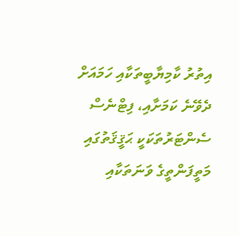އިތުރު ކާމިޔާބީތަކާއި ހަމައަށް ދެވޭނެ ކަމަށާއި، ފިޓްނެސް ސެންޓަރުތަކަކީ ޙަޤީޤަތުގައި މަތީފަންތީގެ ވަނަތަކާއި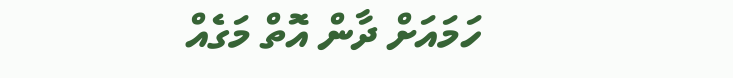ހަމައަށް ދާން އޮތް މަގެއް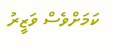ކަމަށްވެސް ވަޒީރު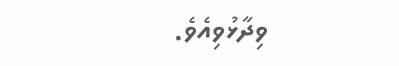ވިދާޅުވިއެވެ.